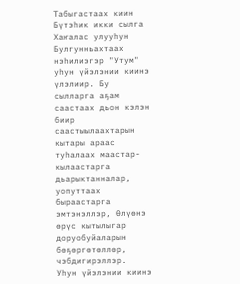Табыгастаах киин
Бүтэһик икки сылга Хаҥалас улууһун Булгунньахтаах нэһилиэгэр "Утум" уһун үйэлэнии киинэ үлэлиир. Бу сылларга аҕам саастаах дьон кэлэн биир саастыылаахтарын кытары араас туһалаах маастар-кылаастарга дьарыктанналар, уопуттаах быраастарга эмтэнэллэр, Өлүөнэ өрүс кытылыгар доруобуйаларын бөҕөргөтөллөр, чэбдигирэллэр.
Уһун үйэлэнии киинэ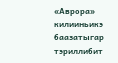«Аврора» килииньикэ баазатыгар тэриллибит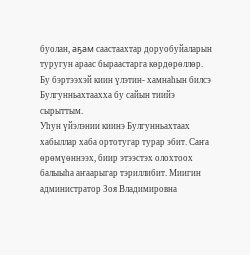буолан, аҕам саастаахтар доруобуйаларын туругун араас быраастарга көрдөрөллөр. Бу бэртээхэй киин үлэтин- хамнаһын билсэ Булгунньахтаахха бу сайын тиийэ сырыттым.
Уһун үйэлэнии киинэ Булгунньахтаах хабыллар хаба ортотугар турар эбит. Саҥа өрөмүөннээх, биир этээстэх олохтоох балыыһа аҥаарыгар тэриллибит. Миигин администратор Зоя Владимировна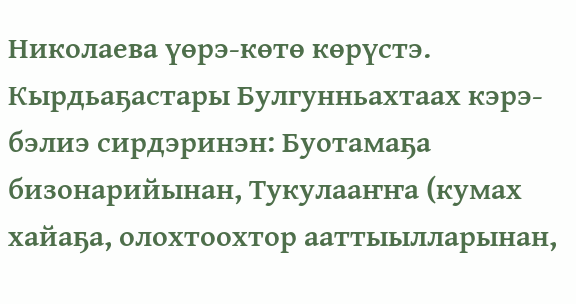Николаева үөрэ-көтө көрүстэ. Кырдьаҕастары Булгунньахтаах кэрэ-бэлиэ сирдэринэн: Буотамаҕа бизонарийынан, Тукулааҥҥа (кумах хайаҕа, олохтоохтор ааттыылларынан,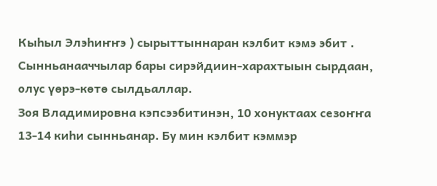Кыһыл Элэһиҥҥэ ) сырыттыннаран кэлбит кэмэ эбит . Сынньанааччылар бары сирэйдиин-харахтыын сырдаан, олус үөрэ-көтө сылдьаллар.
Зоя Владимировна кэпсээбитинэн, 10 хонуктаах сезоҥҥа 13-14 киһи сынньанар. Бу мин кэлбит кэммэр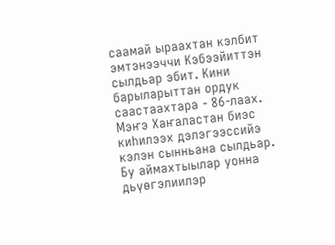саамай ыраахтан кэлбит эмтэнээччи Кэбээйиттэн сылдьар эбит. Кини барыларыттан ордук саастаахтара - 86-лаах. Мэҥэ Хаҥаластан биэс киһилээх дэлэгээссийэ кэлэн сынньана сылдьар. Бу аймахтыылар уонна дьүөгэлиилэр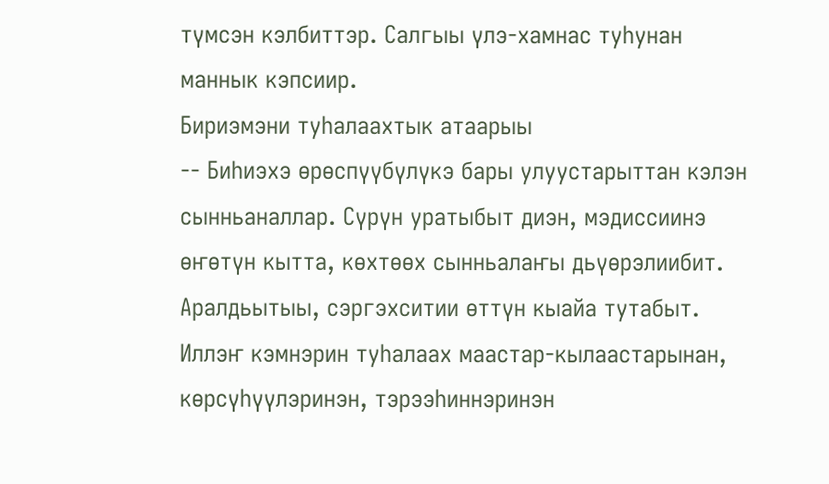түмсэн кэлбиттэр. Салгыы үлэ-хамнас туһунан маннык кэпсиир.
Бириэмэни туһалаахтык атаарыы
-- Биһиэхэ өрөспүүбүлүкэ бары улуустарыттан кэлэн сынньаналлар. Сүрүн уратыбыт диэн, мэдиссиинэ өҥөтүн кытта, көхтөөх сынньалаҥы дьүөрэлиибит. Аралдьытыы, сэргэхситии өттүн кыайа тутабыт. Иллэҥ кэмнэрин туһалаах маастар-кылаастарынан, көрсүһүүлэринэн, тэрээһиннэринэн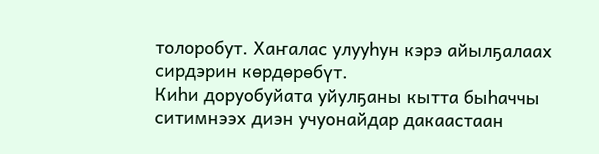толоробут. Хаҥалас улууһун кэрэ айылҕалаах сирдэрин көрдөрөбүт.
Киһи доруобуйата уйулҕаны кытта быһаччы ситимнээх диэн учуонайдар дакаастаан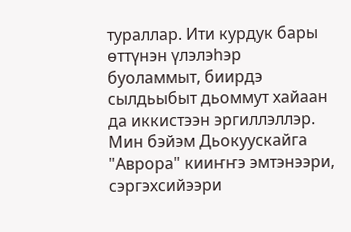тураллар. Ити курдук бары өттүнэн үлэлэһэр буоламмыт, биирдэ сылдьыбыт дьоммут хайаан да иккистээн эргиллэллэр. Мин бэйэм Дьокуускайга "Аврора" кииҥҥэ эмтэнээри, сэргэхсийээри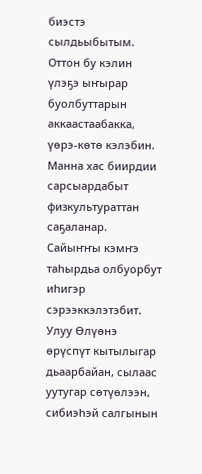биэстэ сылдьыбытым. Оттон бу кэлин үлэҕэ ыҥырар буолбуттарын аккаастаабакка, үөрэ-көтө кэлэбин.
Манна хас биирдии сарсыардабыт физкультураттан саҕаланар. Сайыҥҥы кэмҥэ таһырдьа олбуорбут иһигэр сэрээккэлэтэбит. Улуу Өлүөнэ өрүспүт кытылыгар дьаарбайан, сылаас уутугар сөтүөлээн, сибиэһэй салгынын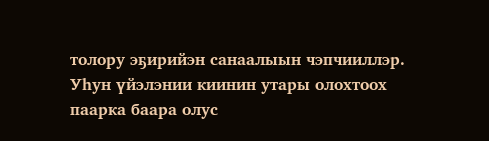толору эҕирийэн санаалыын чэпчииллэр. Уһун үйэлэнии киинин утары олохтоох паарка баара олус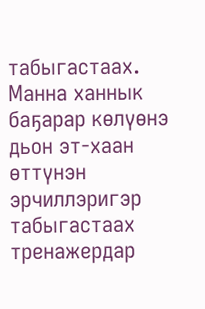табыгастаах. Манна ханнык баҕарар көлүөнэ дьон эт-хаан өттүнэн эрчиллэригэр табыгастаах тренажердар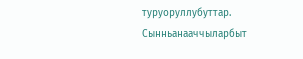туруоруллубуттар.
Сынньанааччыларбыт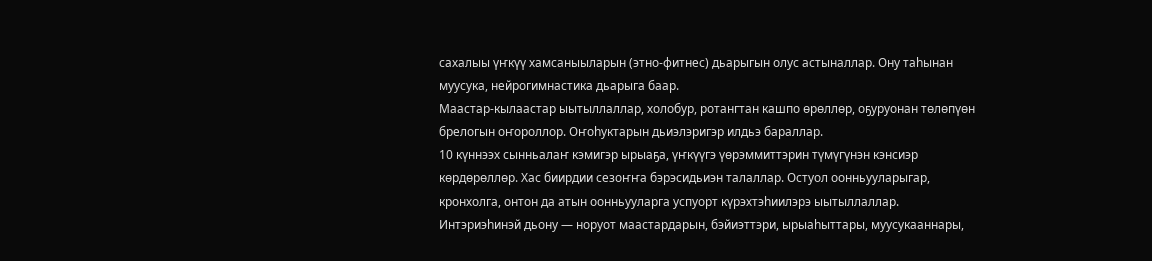сахалыы үҥкүү хамсаныыларын (этно-фитнес) дьарыгын олус астыналлар. Ону таһынан муусука, нейрогимнастика дьарыга баар.
Маастар-кылаастар ыытыллаллар, холобур, ротангтан кашпо өрөллөр, оҕуруонан төлөпүөн брелогын оҥороллор. Оҥоһуктарын дьиэлэригэр илдьэ бараллар.
10 күннээх сынньалаҥ кэмигэр ырыаҕа, үҥкүүгэ үөрэммиттэрин түмүгүнэн кэнсиэр көрдөрөллөр. Хас биирдии сезоҥҥа бэрэсидьиэн талаллар. Остуол оонньууларыгар, кронхолга, онтон да атын оонньууларга успуорт күрэхтэһиилэрэ ыытыллаллар.
Интэриэһинэй дьону — норуот маастардарын, бэйиэттэри, ырыаһыттары, муусукааннары,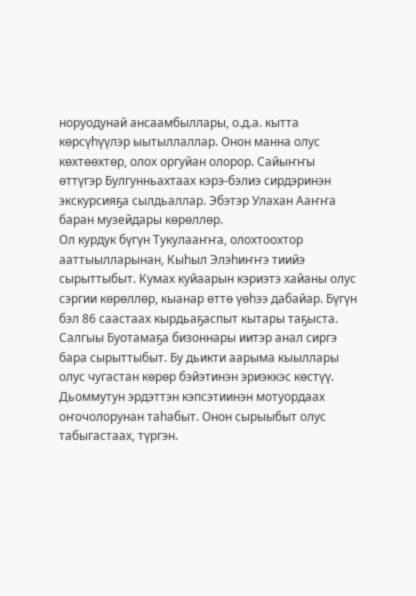норуодунай ансаамбыллары, о.д.а. кытта көрсүһүүлэр ыытыллаллар. Онон манна олус көхтөөхтөр, олох оргуйан олорор. Сайыҥҥы өттүгэр Булгунньахтаах кэрэ-бэлиэ сирдэринэн экскурсияҕа сылдьаллар. Эбэтэр Улахан Ааҥҥа баран музейдары көрөллөр.
Ол курдук бүгүн Тукулааҥҥа, олохтоохтор ааттыылларынан, Кыһыл Элэһиҥҥэ тиийэ сырыттыбыт. Кумах куйаарын кэриэтэ хайаны олус сэргии көрөллөр, кыанар өттө үөһээ дабайар. Бүгүн бэл 86 саастаах кырдьаҕаспыт кытары таҕыста. Салгыы Буотамаҕа бизоннары иитэр анал сиргэ бара сырыттыбыт. Бу дьикти аарыма кыыллары олус чугастан көрөр бэйэтинэн эриэккэс көстүү.
Дьоммутун эрдэттэн кэпсэтиинэн мотуордаах оҥочолорунан таһабыт. Онон сырыыбыт олус табыгастаах, түргэн.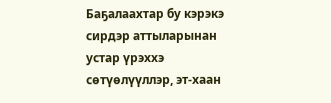Баҕалаахтар бу кэрэкэ сирдэр аттыларынан устар үрэххэ сөтүөлүүллэр, эт-хаан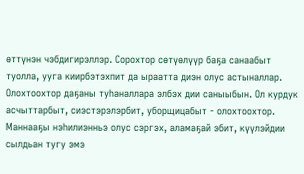өттүнэн чэбдигирэллэр. Сорохтор сөтүөлүүр баҕа санаабыт туолла, ууга киирбэтэхпит да ыраатта диэн олус астыналлар.
Олохтоохтор даҕаны туһаналлара элбэх дии саныыбын. Ол курдук асчыттарбыт, сиэстэрэлэрбит, уборщицабыт - олохтоохтор. Маннааҕы нэһилиэнньэ олус сэргэх, аламаҕай эбит, күүлэйдии сылдьан тугу эмэ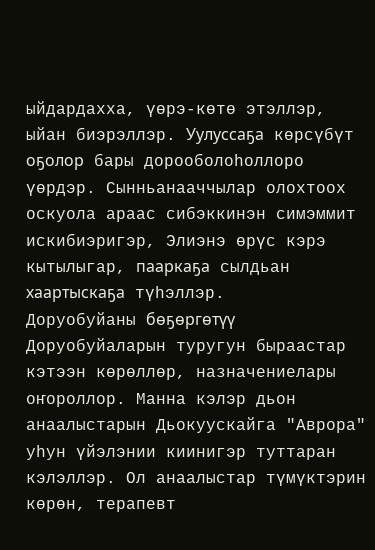ыйдардахха, үөрэ-көтө этэллэр, ыйан биэрэллэр. Уулуссаҕа көрсүбүт оҕолор бары дорооболоһоллоро үөрдэр. Сынньанааччылар олохтоох оскуола араас сибэккинэн симэммит искибиэригэр, Элиэнэ өрүс кэрэ кытылыгар, пааркаҕа сылдьан хаартыскаҕа түһэллэр.
Доруобуйаны бөҕөргөтүү
Доруобуйаларын туругун быраастар кэтээн көрөллөр, назначениелары оҥороллор. Манна кэлэр дьон анаалыстарын Дьокуускайга "Аврора" уһун үйэлэнии киинигэр туттаран кэлэллэр. Ол анаалыстар түмүктэрин көрөн, терапевт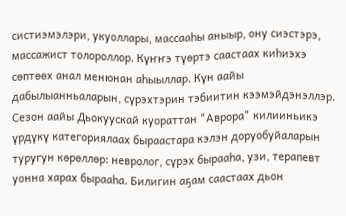систиэмэлэри, укуоллары, массааһы аныыр, ону сиэстэрэ, массажист толороллор. Күҥҥэ түөртэ саастаах киһиэхэ сөптөөх анал менюнан аһыыллар. Күн аайы дабылыанньаларын, сүрэхтэрин тэбиитин кээмэйдэнэллэр.
Сезон аайы Дьокуускай куораттан "Аврора" килииньикэ үрдүкү категориялаах быраастара кэлэн доруобуйаларын туругун көрөллөр: невролог, сүрэх бырааһа, узи, терапевт уонна харах бырааһа. Билигин аҕам саастаах дьон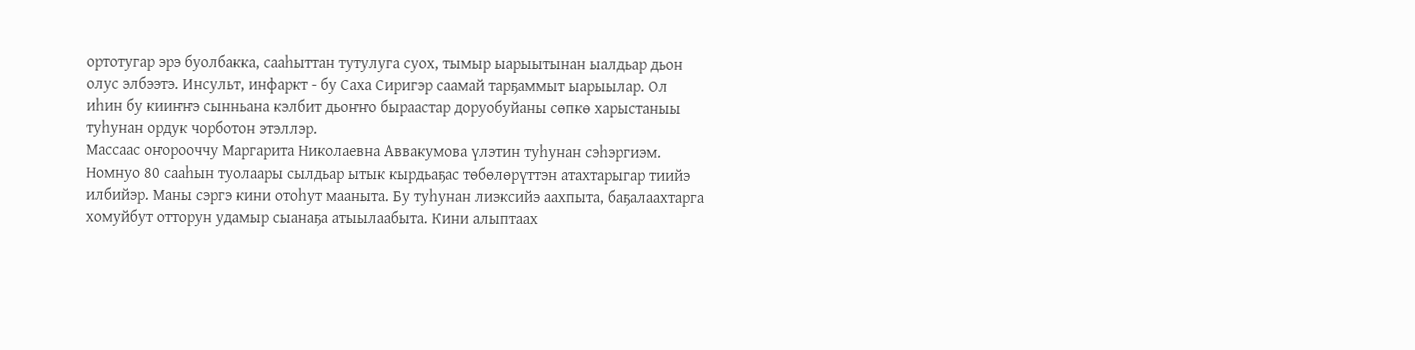ортотугар эрэ буолбакка, сааһыттан тутулуга суох, тымыр ыарыытынан ыалдьар дьон олус элбээтэ. Инсульт, инфаркт - бу Саха Сиригэр саамай тарҕаммыт ыарыылар. Ол иһин бу кииҥҥэ сынньана кэлбит дьоҥҥо быраастар доруобуйаны сөпкө харыстаныы туһунан ордук чорботон этэллэр.
Массаас оҥорооччу Маргарита Николаевна Аввакумова үлэтин туһунан сэһэргиэм. Номнуо 80 сааһын туолаары сылдьар ытык кырдьаҕас төбөлөрүттэн атахтарыгар тиийэ илбийэр. Маны сэргэ кини отоһут мааныта. Бу туһунан лиэксийэ аахпыта, баҕалаахтарга хомуйбут отторун удамыр сыанаҕа атыылаабыта. Кини алыптаах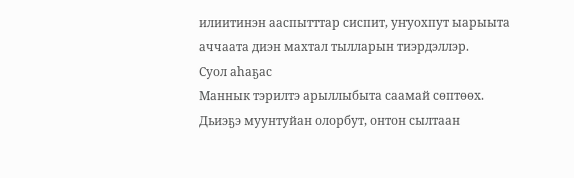илиитинэн ааспытттар сиспит, уҥуохпут ыарыыта аччаата диэн махтал тылларын тиэрдэллэр.
Суол аһаҕас
Маннык тэрилтэ арыллыбыта саамай сөптөөх. Дьиэҕэ муунтуйан олорбут, онтон сылтаан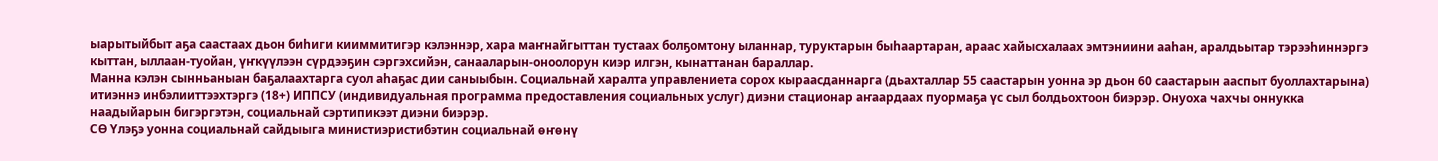ыарытыйбыт аҕа саастаах дьон биһиги кииммитигэр кэлэннэр, хара маҥнайгыттан тустаах болҕомтону ыланнар, туруктарын быһаартаран, араас хайысхалаах эмтэниини ааһан, аралдьытар тэрээһиннэргэ кыттан, ыллаан-туойан, үҥкүүлээн сүрдээҕин сэргэхсийэн, санааларын-оноолорун киэр илгэн, кынаттанан бараллар.
Манна кэлэн сынньаныан баҕалаахтарга суол аһаҕас дии саныыбын. Социальнай харалта управлениета сорох кыраасданнарга (дьахталлар 55 саастарын уонна эр дьон 60 саастарын ааспыт буоллахтарына) итиэннэ инбэлииттээхтэргэ (18+) ИППСУ (индивидуальная программа предоставления социальных услуг) диэни стационар аҥаардаах пуормаҕа үс сыл болдьохтоон биэрэр. Онуоха чахчы оннукка наадыйарын бигэргэтэн, социальнай сэртипикээт диэни биэрэр.
СӨ Үлэҕэ уонна социальнай сайдыыга министиэристибэтин социальнай өҥөнү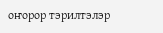оҥорор тэрилтэлэр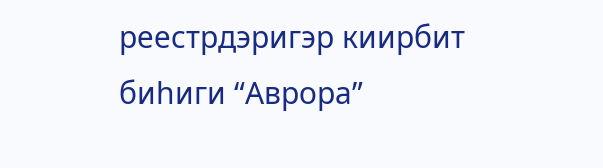реестрдэригэр киирбит биһиги “Аврора”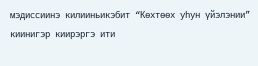мэдиссиинэ килииньикэбит “Көхтөөх уһун үйэлэнии” киинигэр киирэргэ ити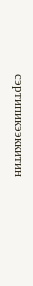сэртипикээккитин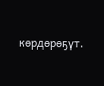көрдөрөҕүт.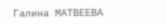Галина МАТВЕЕВА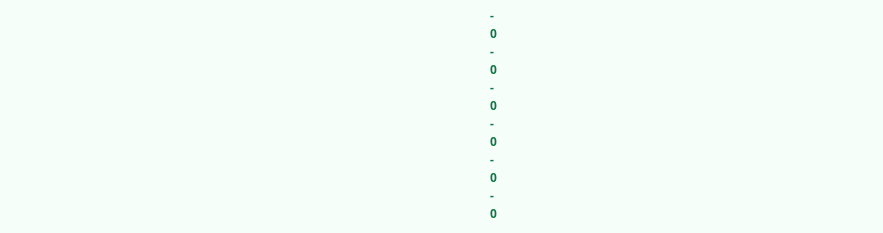-
0
-
0
-
0
-
0
-
0
-
0